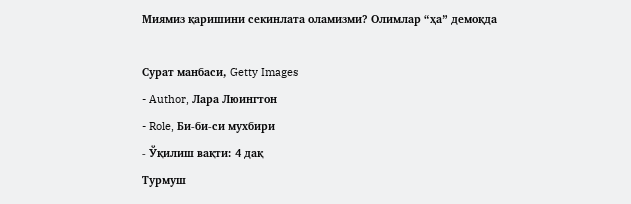Миямиз қаришини секинлата оламизми? Олимлар “ҳа” демоқда

Сурат манбаси, Getty Images
- Author, Лара Люингтон
- Role, Би-би-си мухбири
- Ўқилиш вақти: 4 дақ
Турмуш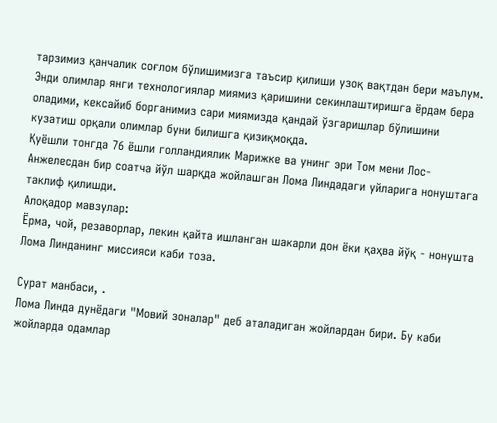тарзимиз қанчалик соғлом бўлишимизга таъсир қилиши узоқ вақтдан бери маълум. Энди олимлар янги технологиялар миямиз қаришини секинлаштиришга ёрдам бера оладими, кексайиб борганимиз сари миямизда қандай ўзгаришлар бўлишини кузатиш орқали олимлар буни билишга қизиқмоқда.
Қуёшли тонгда 76 ёшли голландиялик Марижке ва унинг эри Том мени Лос-Анжелесдан бир соатча йўл шарқда жойлашган Лома Линдадаги уйларига нонуштага таклиф қилишди.
Алоқадор мавзулар:
Ёрма, чой, резаворлар, лекин қайта ишланган шакарли дон ёки қаҳва йўқ - нонушта Лома Линданинг миссияси каби тоза.

Сурат манбаси, .
Лома Линда дунёдаги "Мовий зоналар" деб аталадиган жойлардан бири. Бу каби жойларда одамлар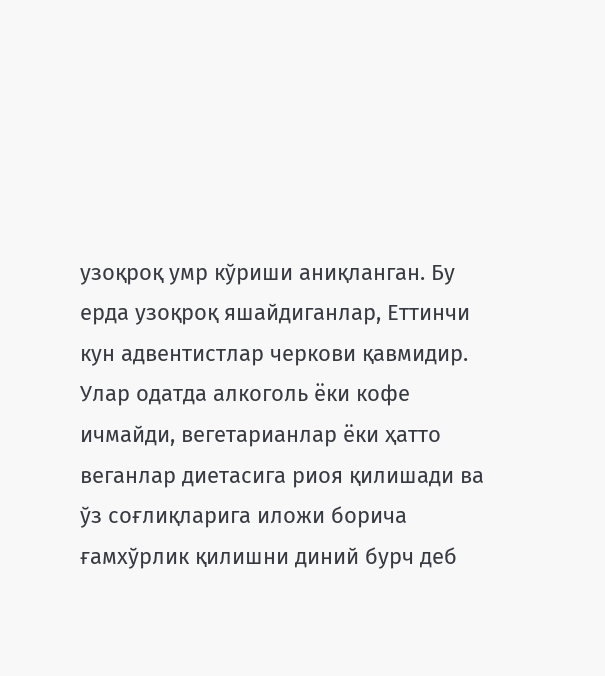узоқроқ умр кўриши аниқланган. Бу ерда узоқроқ яшайдиганлар, Еттинчи кун адвентистлар черкови қавмидир.
Улар одатда алкоголь ёки кофе ичмайди, вегетарианлар ёки ҳатто веганлар диетасига риоя қилишади ва ўз соғлиқларига иложи борича ғамхўрлик қилишни диний бурч деб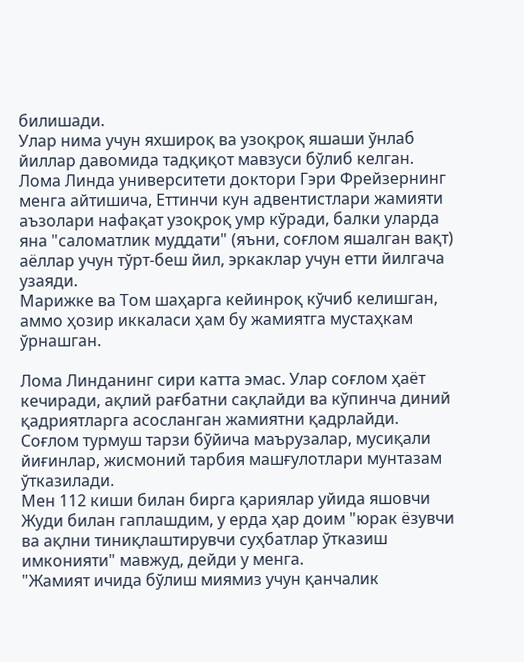билишади.
Улар нима учун яхшироқ ва узоқроқ яшаши ўнлаб йиллар давомида тадқиқот мавзуси бўлиб келган.
Лома Линда университети доктори Гэри Фрейзернинг менга айтишича, Еттинчи кун адвентистлари жамияти аъзолари нафақат узоқроқ умр кўради, балки уларда яна "саломатлик муддати" (яъни, соғлом яшалган вақт) аёллар учун тўрт-беш йил, эркаклар учун етти йилгача узаяди.
Марижке ва Том шаҳарга кейинроқ кўчиб келишган, аммо ҳозир иккаласи ҳам бу жамиятга мустаҳкам ўрнашган.

Лома Линданинг сири катта эмас. Улар соғлом ҳаёт кечиради, ақлий рағбатни сақлайди ва кўпинча диний қадриятларга асосланган жамиятни қадрлайди.
Соғлом турмуш тарзи бўйича маърузалар, мусиқали йиғинлар, жисмоний тарбия машғулотлари мунтазам ўтказилади.
Мен 112 киши билан бирга қариялар уйида яшовчи Жуди билан гаплашдим, у ерда ҳар доим "юрак ёзувчи ва ақлни тиниқлаштирувчи суҳбатлар ўтказиш имконияти" мавжуд, дейди у менга.
"Жамият ичида бўлиш миямиз учун қанчалик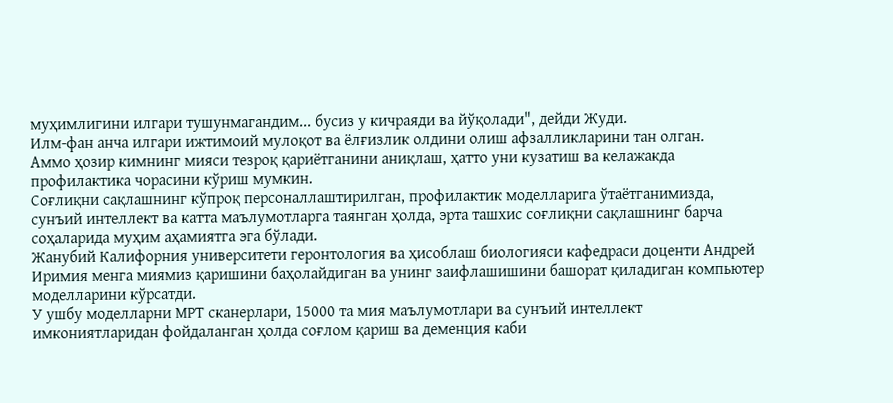муҳимлигини илгари тушунмагандим... бусиз у кичраяди ва йўқолади", дейди Жуди.
Илм-фан анча илгари ижтимоий мулоқот ва ёлғизлик олдини олиш афзалликларини тан олган.
Аммо ҳозир кимнинг мияси тезроқ қариётганини аниқлаш, ҳатто уни кузатиш ва келажакда профилактика чорасини кўриш мумкин.
Соғлиқни сақлашнинг кўпроқ персоналлаштирилган, профилактик моделларига ўтаётганимизда, сунъий интеллект ва катта маълумотларга таянган ҳолда, эрта ташхис соғлиқни сақлашнинг барча соҳаларида муҳим аҳамиятга эга бўлади.
Жанубий Калифорния университети геронтология ва ҳисоблаш биологияси кафедраси доценти Андрей Иримия менга миямиз қаришини баҳолайдиган ва унинг заифлашишини башорат қиладиган компьютер моделларини кўрсатди.
У ушбу моделларни МРТ сканерлари, 15000 та мия маълумотлари ва сунъий интеллект имкониятларидан фойдаланган ҳолда соғлом қариш ва деменция каби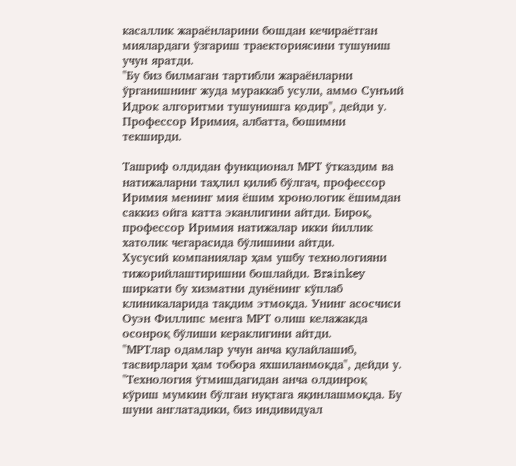касаллик жараёнларини бошдан кечираётган миялардаги ўзгариш траекториясини тушуниш учун яратди.
"Бу биз билмаган тартибли жараёнларни ўрганишнинг жуда мураккаб усули, аммо Сунъий Идрок алгоритми тушунишга қодир", дейди у.
Профессор Иримия, албатта, бошимни текширди.

Ташриф олдидан функционал МРТ ўтказдим ва натижаларни таҳлил қилиб бўлгач, профессор Иримия менинг мия ёшим хронологик ёшимдан саккиз ойга катта эканлигини айтди. Бироқ, профессор Иримия натижалар икки йиллик хатолик чегарасида бўлишини айтди.
Хусусий компаниялар ҳам ушбу технологияни тижорийлаштиришни бошлайди. Brainkey ширкати бу хизматни дунёнинг кўплаб клиникаларида тақдим этмоқда. Унинг асосчиси Оуэн Филлипс менга МРТ олиш келажакда осонроқ бўлиши кераклигини айтди.
"МРТлар одамлар учун анча қулайлашиб, тасвирлари ҳам тобора яхшиланмоқда", дейди у.
"Технология ўтмишдагидан анча олдинроқ кўриш мумкин бўлган нуқтага яқинлашмоқда. Бу шуни англатадики, биз индивидуал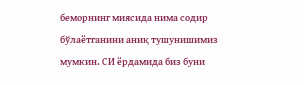беморнинг миясида нима содир бўлаётганини аниқ тушунишимиз мумкин. СИ ёрдамида биз буни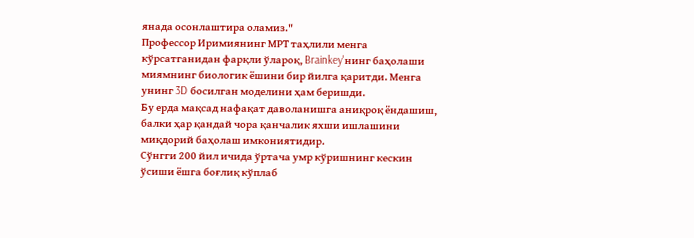янада осонлаштира оламиз."
Профессор Иримиянинг МРТ таҳлили менга кўрсатганидан фарқли ўлароқ, Brainkey'нинг баҳолаши миямнинг биологик ёшини бир йилга қаритди. Менга унинг 3D босилган моделини ҳам беришди.
Бу ерда мақсад нафақат даволанишга аниқроқ ёндашиш, балки ҳар қандай чора қанчалик яхши ишлашини миқдорий баҳолаш имкониятидир.
Сўнгги 200 йил ичида ўртача умр кўришнинг кескин ўсиши ёшга боғлиқ кўплаб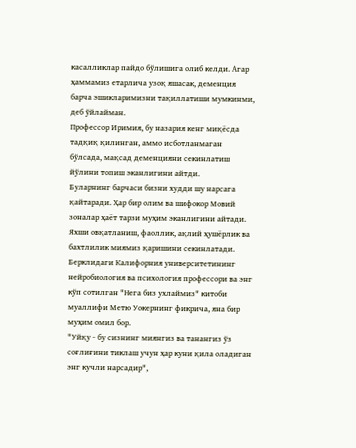касалликлар пайдо бўлишига олиб келди. Агар ҳаммамиз етарлича узоқ яшасак, деменция барча эшикларимизни тақиллатиши мумкинми, деб ўйлайман.
Профессор Иримия, бу назария кенг миқёсда тадқиқ қилинган, аммо исботланмаган бўлсада, мақсад деменцияни секинлатиш йўлини топиш эканлигини айтди.
Буларнинг барчаси бизни худди шу нарсага қайтаради. Ҳар бир олим ва шифокор Мовий зоналар ҳаёт тарзи муҳим эканлигини айтади. Яхши овқатланиш, фаоллик, ақлий ҳушёрлик ва бахтлилик миямиз қаришини секинлатади.
Берклидаги Калифорния университетининг нейробиология ва психология профессори ва энг кўп сотилган "Нега биз ухлаймиз" китоби муаллифи Метю Уокернинг фикрича, яна бир муҳим омил бор.
"Уйқу - бу сизнинг миянгиз ва танангиз ўз соғлиғини тиклаш учун ҳар куни қила оладиган энг кучли нарсадир",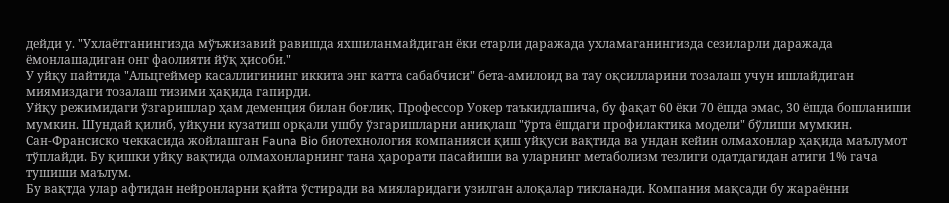дейди у. "Ухлаётганингизда мўъжизавий равишда яхшиланмайдиган ёки етарли даражада ухламаганингизда сезиларли даражада ёмонлашадиган онг фаолияти йўқ ҳисоби."
У уйқу пайтида "Альцгеймер касаллигининг иккита энг катта сабабчиси" бета-амилоид ва тау оқсилларини тозалаш учун ишлайдиган миямиздаги тозалаш тизими ҳақида гапирди.
Уйқу режимидаги ўзгаришлар ҳам деменция билан боғлиқ. Профессор Уокер таъкидлашича, бу фақат 60 ёки 70 ёшда эмас, 30 ёшда бошланиши мумкин. Шундай қилиб, уйқуни кузатиш орқали ушбу ўзгаришларни аниқлаш "ўрта ёшдаги профилактика модели" бўлиши мумкин.
Сан-Франсиско чеккасида жойлашган Fauna Bio биотехнология компанияси қиш уйқуси вақтида ва ундан кейин олмахонлар ҳақида маълумот тўплайди. Бу қишки уйқу вақтида олмахонларнинг тана ҳарорати пасайиши ва уларнинг метаболизм тезлиги одатдагидан атиги 1% гача тушиши маълум.
Бу вақтда улар афтидан нейронларни қайта ўстиради ва мияларидаги узилган алоқалар тикланади. Компания мақсади бу жараённи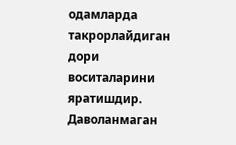одамларда такрорлайдиган дори воситаларини яратишдир.
Даволанмаган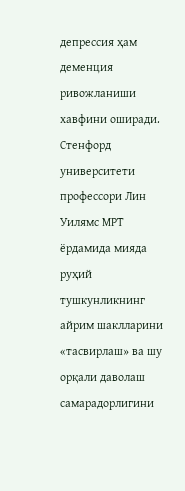депрессия ҳам деменция ривожланиши хавфини оширади. Стенфорд университети профессори Лин Уилямс МРТ ёрдамида мияда руҳий тушкунликнинг айрим шаклларини «тасвирлаш» ва шу орқали даволаш самарадорлигини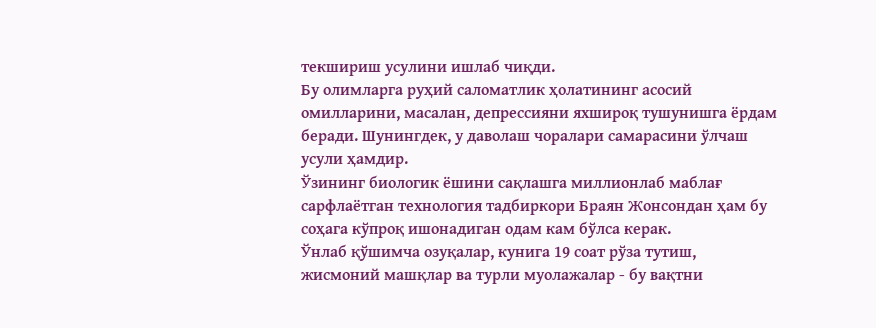текшириш усулини ишлаб чиқди.
Бу олимларга руҳий саломатлик ҳолатининг асосий омилларини, масалан, депрессияни яхшироқ тушунишга ёрдам беради. Шунингдек, у даволаш чоралари самарасини ўлчаш усули ҳамдир.
Ўзининг биологик ёшини сақлашга миллионлаб маблағ сарфлаётган технология тадбиркори Браян Жонсондан ҳам бу соҳага кўпроқ ишонадиган одам кам бўлса керак.
Ўнлаб қўшимча озуқалар, кунига 19 соат рўза тутиш, жисмоний машқлар ва турли муолажалар - бу вақтни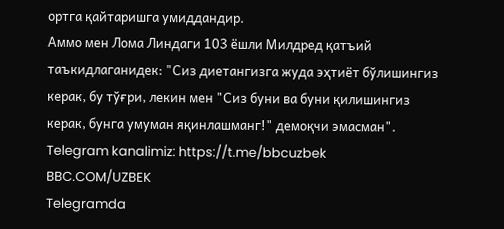ортга қайтаришга умиддандир.
Аммо мен Лома Линдаги 103 ёшли Милдред қатъий таъкидлаганидек: "Сиз диетангизга жуда эҳтиёт бўлишингиз керак, бу тўғри, лекин мен "Сиз буни ва буни қилишингиз керак, бунга умуман яқинлашманг!" демоқчи эмасман".
Telegram kanalimiz: https://t.me/bbcuzbek
BBC.COM/UZBEK
Telegramda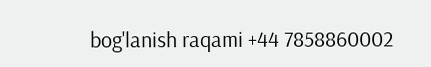bog'lanish raqami +44 7858860002